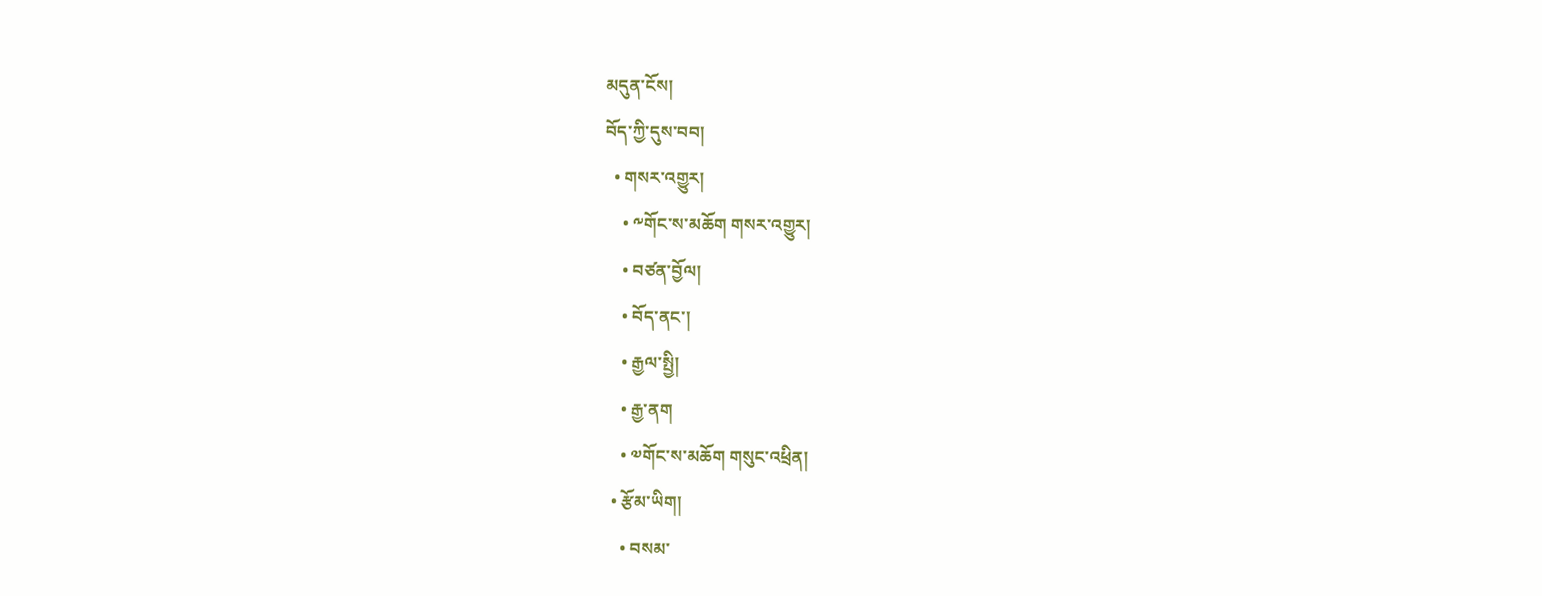མདུན་ངོས།
བོད་ཀྱི་དུས་བབ།
  • གསར་འགྱུར།
    • ༸གོང་ས་མཆོག གསར་འགྱུར།
    • བཙན་བྱོལ།
    • བོད་ནང་།
    • རྒྱལ་སྤྱི།
    • རྒྱ་ནག
    • ༧གོང་ས་མཆོག གསུང་འཕྲིན།
  • རྩོམ་ཡིག།
    • བསམ་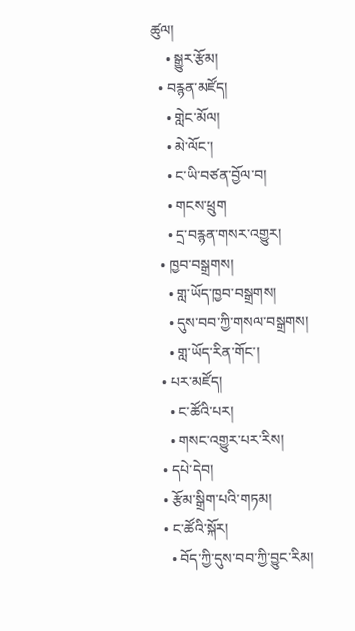ཚུལ།
    • སྒྱུར་རྩོམ།
  • བརྙན་མཛོད།
    • གླེང་མོལ།
    • མེ་ལོང་།
    • ང་ཡི་བཙན་བྱོལ་བ།
    • གངས་ཕྲུག
    • དྲ་བརྙན་གསར་འགྱུར།
  • ཁྱབ་བསྒྲགས།
    • གླ་ཡོད་ཁྱབ་བསྒྲགས།
    • དུས་བབ་ཀྱི་གསལ་བསྒྲགས།
    • གླ་ཡོད་རིན་གོང་།
  • པར་མཛོད།
    • ང་ཚོའི་པར།
    • གསང་འགྱུར་པར་རིས།
  • དཔེ་དེབ།
  • རྩོམ་སྒྲིག་པའི་གཏམ།
  • ང་ཚོའི་སྐོར།
    • བོད་ཀྱི་དུས་བབ་ཀྱི་བྱུང་རིམ།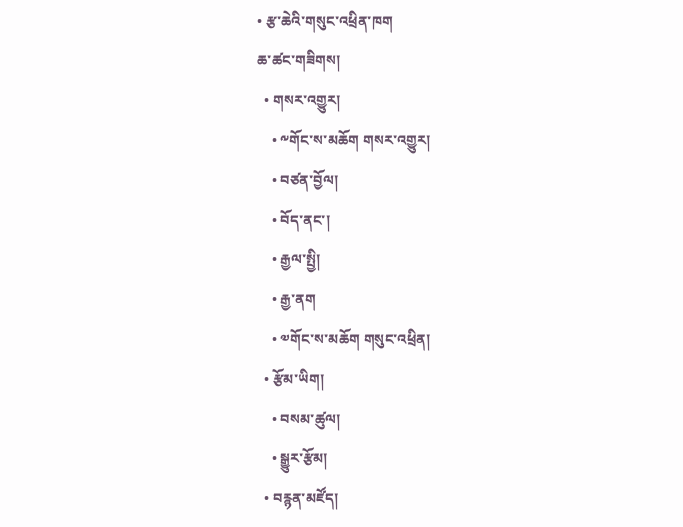• རྩ་ཆེའི་གསུང་འཕྲིན་ཁག
ཆ་ཚང་གཟིགས།
  • གསར་འགྱུར།
    • ༸གོང་ས་མཆོག གསར་འགྱུར།
    • བཙན་བྱོལ།
    • བོད་ནང་།
    • རྒྱལ་སྤྱི།
    • རྒྱ་ནག
    • ༧གོང་ས་མཆོག གསུང་འཕྲིན།
  • རྩོམ་ཡིག།
    • བསམ་ཚུལ།
    • སྒྱུར་རྩོམ།
  • བརྙན་མཛོད།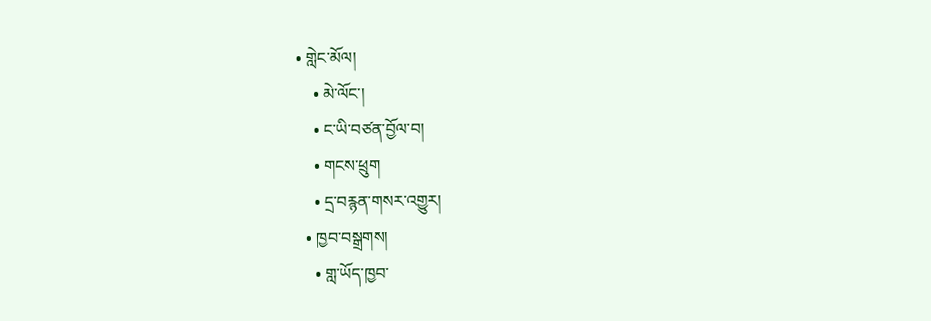• གླེང་མོལ།
    • མེ་ལོང་།
    • ང་ཡི་བཙན་བྱོལ་བ།
    • གངས་ཕྲུག
    • དྲ་བརྙན་གསར་འགྱུར།
  • ཁྱབ་བསྒྲགས།
    • གླ་ཡོད་ཁྱབ་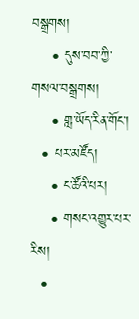བསྒྲགས།
    • དུས་བབ་ཀྱི་གསལ་བསྒྲགས།
    • གླ་ཡོད་རིན་གོང་།
  • པར་མཛོད།
    • ང་ཚོའི་པར།
    • གསང་འགྱུར་པར་རིས།
  •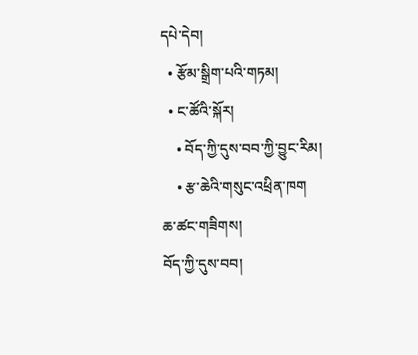དཔེ་དེབ།
  • རྩོམ་སྒྲིག་པའི་གཏམ།
  • ང་ཚོའི་སྐོར།
    • བོད་ཀྱི་དུས་བབ་ཀྱི་བྱུང་རིམ།
    • རྩ་ཆེའི་གསུང་འཕྲིན་ཁག
ཆ་ཚང་གཟིགས།
བོད་ཀྱི་དུས་བབ།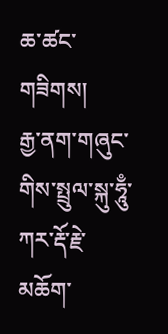ཆ་ཚང་གཟིགས།
རྒྱ་ནག་གཞུང་གིས་སྤྲུལ་སྐུ་ཧཱུྃ་ཀར་རྡོ་རྗེ་མཆོག་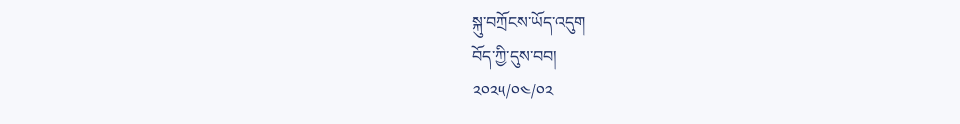སྐུ་བཀྲོངས་ཡོད་འདུག
བོད་ཀྱི་དུས་བབ།
༢༠༢༥/༠༤/༠༢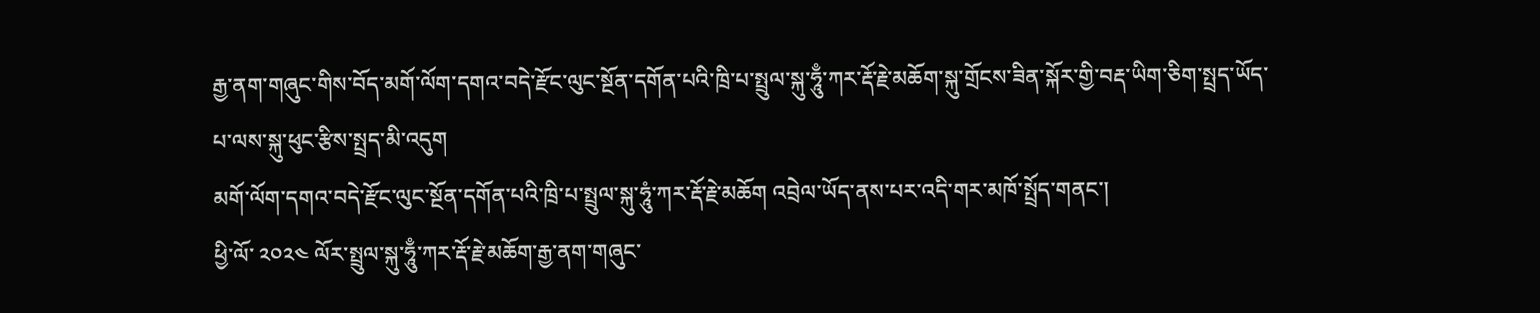རྒྱ་ནག་གཞུང་གིས་བོད་མགོ་ལོག་དགའ་བདེ་རྫོང་ལུང་སྔོན་དགོན་པའི་ཁྲི་པ་སྤྲུལ་སྐུ་ཧཱུྃ་ཀར་རྡོ་རྗེ་མཆོག་སྐུ་གྲོངས་ཟིན་སྐོར་གྱི་བརྡ་ཡིག་ཅིག་སྤྲད་ཡོད་པ་ལས་སྐུ་ཕུང་རྩིས་སྤྲད་མི་འདུག
མགོ་ལོག་དགའ་བདེ་རྫོང་ལུང་སྔོན་དགོན་པའི་ཁྲི་པ་སྤྲུལ་སྐུ་ཧཱུཾ་ཀར་རྡོ་རྗེ་མཆོག འབྲེལ་ཡོད་ནས་པར་འདི་གར་མཁོ་སྤྲོད་གནང་།
ཕྱི་ལོ་ ༢༠༢༤ ལོར་སྤྲུལ་སྐུ་ཧཱུྃ་ཀར་རྡོ་རྗེ་མཆོག་རྒྱ་ནག་གཞུང་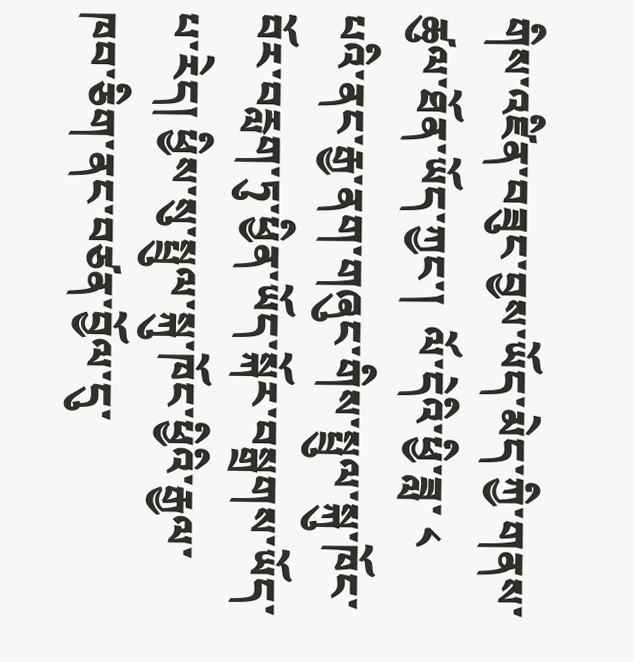གིས་འཛིན་བཟུང་བྱས་ཡོད་མེད་ཀྱི་གནས་ཚུལ་ཐོན་ཡོད་ཀྱང་།  ལོ་དེའི་ཕྱི་ཟླ་ ༨ པའི་ནང་རྒྱ་ནག་གཞུང་གིས་སྤྲུལ་སྐུ་ཁོང་བོར་བརླག་ཏུ་ཕྱིན་ཡོད་སྐོར་བསྒྲགས་ཡོད་པ་རེད། ཕྱིས་སུ་སྤྲུལ་སྐུ་ཁོང་ཕྱིའི་རྒྱལ་ཁབ་ཅིག་ནང་བཙན་བྱོལ་དུ་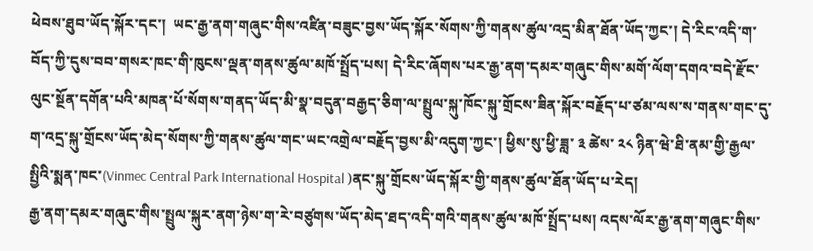ཕེབས་ཐུབ་ཡོད་སྐོར་དང་།  ཡང་རྒྱ་ནག་གཞུང་གིས་འཛིན་བཟུང་བྱས་ཡོད་སྐོར་སོགས་ཀྱི་གནས་ཚུལ་འདྲ་མིན་ཐོན་ཡོད་ཀྱང་། དེ་རིང་འདི་ག་བོད་ཀྱི་དུས་བབ་གསར་ཁང་གི་ཁུངས་ལྡན་གནས་ཚུལ་མཁོ་སྤྲོད་པས། དེ་རིང་ཞོགས་པར་རྒྱ་ནག་དམར་གཞུང་གིས་མགོ་ལོག་དགའ་བདེ་རྫོང་ལུང་སྔོན་དགོན་པའི་མཁན་པོ་སོགས་གནད་ཡོད་མི་སྣ་བདུན་བརྒྱད་ཅིག་ལ་སྤྲུལ་སྐུ་ཁོང་སྐུ་གྲོངས་ཟིན་སྐོར་བརྗོད་པ་ཙམ་ལས་ས་གནས་གང་དུ་ག་འདྲ་སྐུ་གྲོངས་ཡོད་མེད་སོགས་ཀྱི་གནས་ཚུལ་གང་ཡང་འགྲེལ་བརྗོད་བྱས་མི་འདུག་ཀྱང་། ཕྱིས་སུ་ཕྱི་ཟླ་ ༣ ཚེས་ ༢༨ ཉིན་ཝེ་ཐི་ནམ་གྱི་རྒྱལ་སྤྱིའི་སྨན་ཁང་(Vinmec Central Park International Hospital )ནང་སྐུ་གྲོངས་ཡོད་སྐོར་གྱི་གནས་ཚུལ་ཐོན་ཡོད་པ་རེད།
རྒྱ་ནག་དམར་གཞུང་གིས་སྤྲུལ་སྐུར་ནག་ཉེས་ག་རེ་བཙུགས་ཡོད་མེད་ཐད་འདི་གའི་གནས་ཚུལ་མཁོ་སྤྲོད་པས། འདས་ལོར་རྒྱ་ནག་གཞུང་གིས་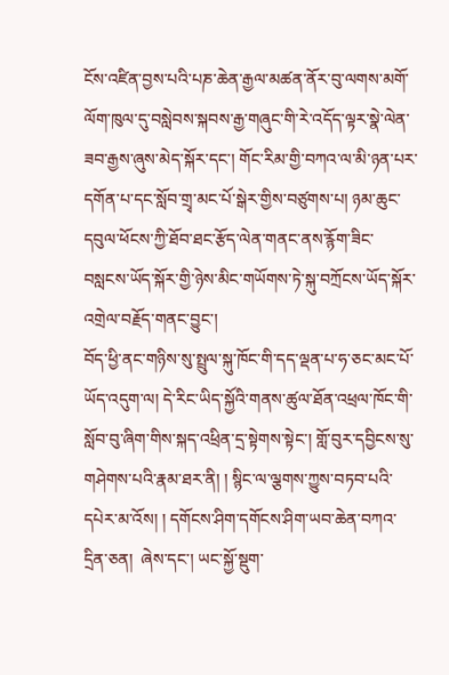ངོས་འཛིན་བྱས་པའི་པཎ་ཆེན་རྒྱལ་མཚན་ནོར་བུ་ལགས་མགོ་ལོག་ཁུལ་དུ་བསླེབས་སྐབས་རྒྱ་གཞུང་གི་རེ་འདོད་ལྟར་སྣེ་ལེན་ཟབ་རྒྱས་ཞུས་མེད་སྐོར་དང་། གོང་རིམ་གྱི་བཀའ་ལ་མི་ཉན་པར་དགོན་པ་དང་སློབ་གྲྭ་མང་པོ་སྒེར་གྱིས་བཙུགས་པ། ཉམ་ཆུང་དབུལ་ཕོངས་ཀྱི་ཐོབ་ཐང་རྩོད་ལེན་གནང་ནས་རྙོག་ཟིང་བསླངས་ཡོད་སྐོར་གྱི་ཉེས་མིང་གཡོགས་ཏེ་སྐུ་བཀྲོངས་ཡོད་སྐོར་འགྲེལ་བརྗོད་གནང་བྱུང་།
བོད་ཕྱི་ནང་གཉིས་སུ་སྤྲུལ་སྐུ་ཁོང་གི་དད་ལྡན་པ་ཧ་ཅང་མང་པོ་ཡོད་འདུག་ལ། དེ་རིང་ཡིད་སྐྱོའི་གནས་ཚུལ་ཐོན་འཕྲལ་ཁོང་གི་སློབ་བུ་ཞིག་གིས་སྐད་འཕྲིན་དྲ་སྟེགས་སྟེང་། གློ་བུར་དབྱིངས་སུ་གཤེགས་པའི་རྣམ་ཐར་ནི། ། སྙིང་ལ་ལྕགས་ཀྱུས་བཏབ་པའི་དཔེར་མ་འོས། ། དགོངས་ཤིག་དགོངས་ཤིག་ཡབ་ཆེན་བཀའ་དྲིན་ཅན།  ཞེས་དང་། ཡང་སྐྱོ་སྡུག་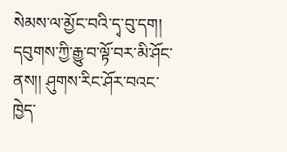སེམས་ལ་མྱོང་བའི་དྭ་བུ་དག། དབུགས་ཀྱི་རྒྱུ་བ་ལྟོ་བར་མི་ཤོང་ནས།། ཤུགས་རིང་ཤོར་བའང་ཁྱེད་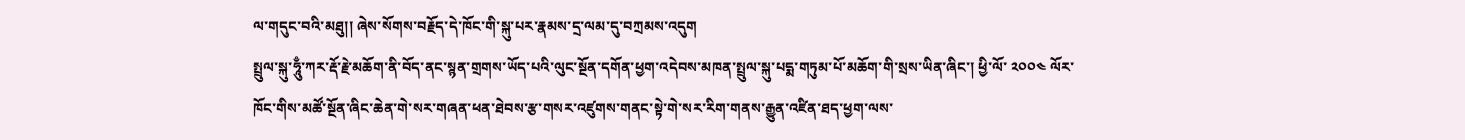ལ་གདུང་བའི་མཐུ།། ཞེས་སོགས་བརྗོད་དེ་ཁོང་གི་སྐུ་པར་རྣམས་དྲ་ལམ་དུ་བཀྲམས་འདུག
སྤྲུལ་སྐུ་ཧཱུྃ་ཀར་རྡོ་རྗེ་མཆོག་ནི་བོད་ནང་སྙན་གྲགས་ཡོད་པའི་ལུང་སྔོན་དགོན་ཕྱག་འདེབས་མཁན་སྤྲུལ་སྐུ་པདྨ་གཏུམ་པོ་མཆོག་གི་སྲས་ཡིན་ཞིང་། ཕྱི་ལོ་ ༢༠༠༤ ལོར་ཁོང་གིས་མཚོ་སྔོན་ཞིང་ཆེན་གེ་སར་གཞན་ཕན་ཐེབས་རྩ་གསར་འཛུགས་གནང་སྟེ་གེ་སར་རིག་གནས་རྒྱུན་འཛིན་ཐད་ཕྱག་ལས་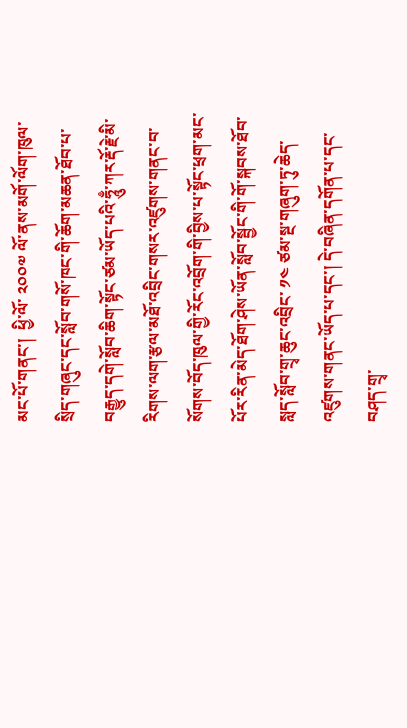མང་པོ་གནང་།  ཕྱི་ལོ་ ༢༠༠༧ ལོ་ནས་མགོ་ལོག་ཁུལ་སྲིད་གཞུང་དང་སློབ་གསོ་ཁང་གི་ཆོག་མཆན་ཐོབ་པ་བརྒྱུད་དགེ་སློབ་ཆིག་སྟོང་ཙམ་ཡོད་པའི་ཧཱུྃ་ཀར་རྡོ་རྗེ་མི་རིགས་ལག་རྩལ་མཐོ་འབྲིང་གསར་འཛུགས་གནང་བ་སོགས་བོད་ཁུལ་གྱི་རོང་འབྲོག་གི་བྱིས་པ་སྟོང་ཕྲག་མང་པོར་རིན་མེད་ཐོག་ཤེས་ཡོན་སློབ་སྦྱོང་གི་གོ་སྐབས་ཐོབ་སླད་སློབ་གྲྭ་ཆུང་འབྲིང་ ༡༤ ཙམ་སྔ་གཞུག་ཏུ་ཆེད་འཛུགས་གནང་ཡོད་པ་དང་། དེ་བཞིན་དགོན་པ་དང་བཤད་གྲྭ་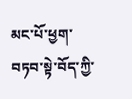མང་པོ་ཕྱག་བཏབ་སྟེ་བོད་ཀྱི་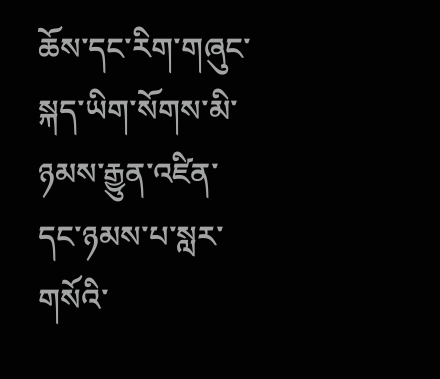ཆོས་དང་རིག་གཞུང་སྐད་ཡིག་སོགས་མི་ཉམས་རྒྱུན་འཛིན་དང་ཉམས་པ་སླར་གསོའི་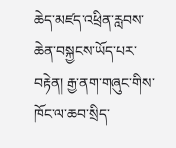ཆེད་མཛད་འཕྲིན་རླབས་ཆེན་བསྐྱངས་ཡོད་པར་བརྟེན། རྒྱ་ནག་གཞུང་གིས་ཁོང་ལ་ཆབ་སྲིད་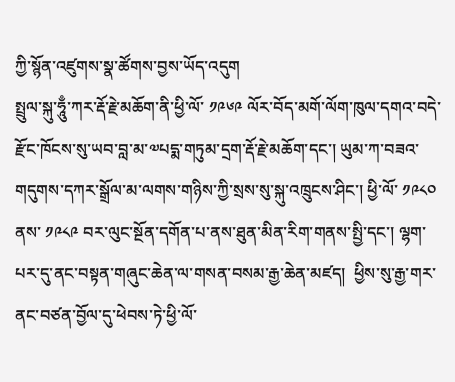ཀྱི་སྙོན་འཛུགས་སྣ་ཚོགས་བྱས་ཡོད་འདུག
སྤྲུལ་སྐུ་ཧཱུྃ་ཀར་རྡོ་རྗེ་མཆོག་ནི་ཕྱི་ལོ་ ༡༩༦༩ ལོར་བོད་མགོ་ལོག་ཁུལ་དགའ་བདེ་རྫོང་ཁོངས་སུ་ཡབ་བླ་མ་༧པདྨ་གཏུམ་དྲག་རྡོ་རྗེ་མཆོག་དང་། ཡུམ་ཀ་བཟའ་གདུགས་དཀར་སྒྲོལ་མ་ལགས་གཉིས་ཀྱི་སྲས་སུ་སྐུ་འཁྲུངས་ཤིང་། ཕྱི་ལོ་ ༡༩༨༠ ནས་ ༡༩༨༩ བར་ལུང་སྔོན་དགོན་པ་ནས་ཐུན་མིན་རིག་གནས་སྤྱི་དང་། ལྷག་པར་དུ་ནང་བསྟན་གཞུང་ཆེན་ལ་གསན་བསམ་རྒྱ་ཆེན་མཛད།  ཕྱིས་སུ་རྒྱ་གར་ནང་བཙན་བྱོལ་དུ་ཕེབས་ཏེ་ཕྱི་ལོ་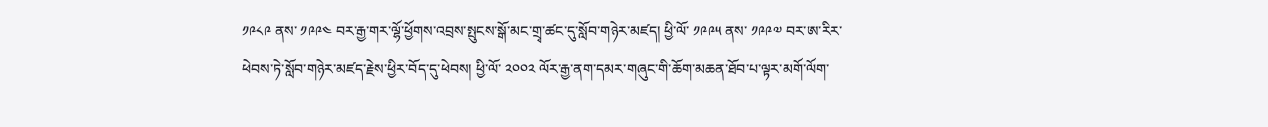༡༩༨༩ ནས་ ༡༩༩༤ བར་རྒྱ་གར་ལྷོ་ཕྱོགས་འབྲས་སྤུངས་སྒོ་མང་གྲྭ་ཚང་དུ་སློབ་གཉེར་མཛད། ཕྱི་ལོ་ ༡༩༩༥ ནས་ ༡༩༩༧ བར་ཨ་རིར་ཕེབས་ཏེ་སློབ་གཉེར་མཛད་རྗེས་ཕྱིར་བོད་དུ་ཕེབས། ཕྱི་ལོ་ ༢༠༠༢ ལོར་རྒྱ་ནག་དམར་གཞུང་གི་ཆོག་མཆན་ཐོབ་པ་ལྟར་མགོ་ལོག་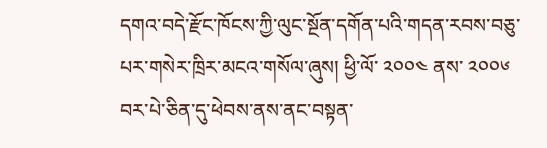དགའ་བདེ་རྫོང་ཁོངས་ཀྱི་ལུང་སྔོན་དགོན་པའི་གདན་རབས་བཅུ་པར་གསེར་ཁྲིར་མངའ་གསོལ་ཞུས། ཕྱི་ལོ་ ༢༠༠༤ ནས་ ༢༠༠༦ བར་པེ་ཅིན་དུ་ཕེབས་ནས་ནང་བསྟན་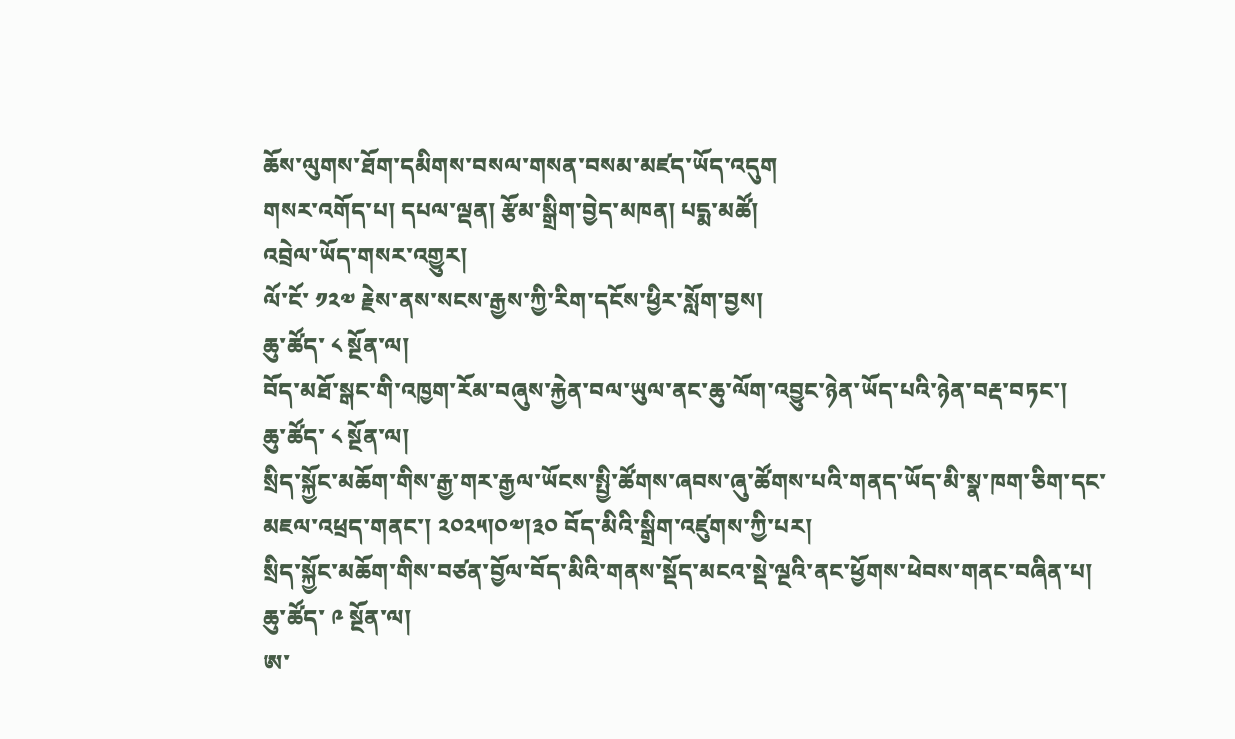ཆོས་ལུགས་ཐོག་དམིགས་བསལ་གསན་བསམ་མཛད་ཡོད་འདུག
གསར་འགོད་པ། དཔལ་ལྡན། རྩོམ་སྒྲིག་བྱེད་མཁན། པདྨ་མཚོ།
འབྲེལ་ཡོད་གསར་འགྱུར།
ལོ་ངོ་ ༡༢༧ རྗེས་ནས་སངས་རྒྱས་ཀྱི་རིག་དངོས་ཕྱིར་སློག་བྱས།
ཆུ་ཚོད་ ༨ སྔོན་ལ།
བོད་མཐོ་སྒང་གི་འཁྱག་རོམ་བཞུས་རྐྱེན་བལ་ཡུལ་ནང་ཆུ་ལོག་འབྱུང་ཉེན་ཡོད་པའི་ཉེན་བརྡ་བཏང་།
ཆུ་ཚོད་ ༨ སྔོན་ལ།
སྲིད་སྐྱོང་མཆོག་གིས་རྒྱ་གར་རྒྱལ་ཡོངས་སྤྱི་ཚོགས་ཞབས་ཞུ་ཚོགས་པའི་གནད་ཡོད་མི་སྣ་ཁག་ཅིག་དང་མཇལ་འཕྲད་གནང་། ༢༠༢༥།༠༧།༣༠ བོད་མིའི་སྒྲིག་འཛུགས་ཀྱི་པར།
སྲིད་སྐྱོང་མཆོག་གིས་བཙན་བྱོལ་བོད་མིའི་གནས་སྡོད་མངའ་སྡེ་ལྔའི་ནང་ཕྱོགས་ཕེབས་གནང་བཞིན་པ།
ཆུ་ཚོད་ ༩ སྔོན་ལ།
ཨ་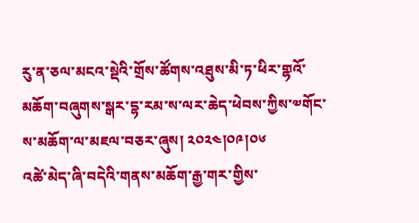རུ་ན་ཅལ་མངའ་སྡེའི་གྲོས་ཚོགས་འཐུས་མི་ཏ་ཕིར་གྷའོ་མཆོག་བཞུགས་སྒར་དྷ་རམ་ས་ལར་ཆེད་ཕེབས་ཀྱིས་༧གོང་ས་མཆོག་ལ་མཇལ་བཅར་ཞུས། ༢༠༢༤།༠༩།༠༦
འཚེ་མེད་ཞི་བདེའི་གནས་མཆོག་རྒྱ་གར་གྱིས་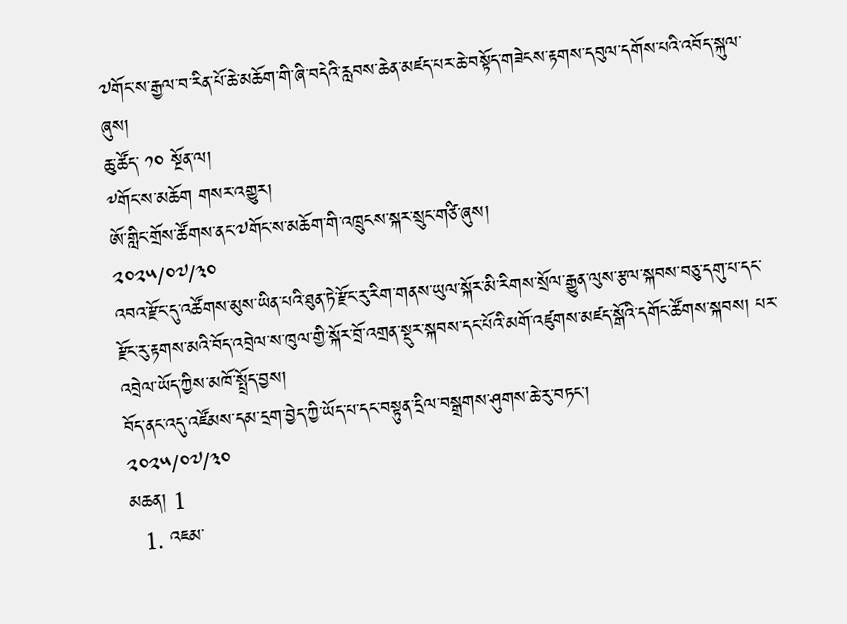༧གོང་ས་རྒྱལ་བ་རིན་པོ་ཆེ་མཆོག་གི་ཞི་བདེའི་རླབས་ཆེན་མཛད་པར་ཆེ་བསྟོད་གཟེངས་རྟགས་དབུལ་དགོས་པའི་འབོད་སྐུལ་ཞུས།
ཆུ་ཚོད་ ༡༠ སྔོན་ལ།
༸གོང་ས་མཆོག གསར་འགྱུར།
ཨོ་གླིང་གྲོས་ཚོགས་ནང་༧གོང་ས་མཆོག་གི་འཁྲུངས་སྐར་སྲུང་གཙི་ཞུས།
༢༠༢༥/༠༧/༣༠
འབའ་རྫོང་དུ་འཚོགས་མུས་ཡིན་པའི་ཐུན་ཏེ་རྫོང་རུ་རིག་གནས་ཡུལ་སྐོར་མི་རིགས་སྲོལ་རྒྱུན་ལུས་རྩལ་སྐབས་བཅུ་དགུ་པ་དང་རྫོང་རུ་རྟགས་མའི་བོད་འབྲེལ་ས་ཁུལ་གྱི་སྐོར་བྲོ་འགྲན་སྡུར་སྐབས་དང་པོའི་མགོ་འཛུགས་མཛད་སྒོའི་དགོང་ཚོགས་སྐབས། པར་འབྲེལ་ཡོད་ཀྱིས་མཁོ་སྤྲོད་བྱས།
བོད་ནང་འདུ་འཛོམས་དམ་དྲག་བྱེད་ཀྱི་ཡོད་པ་དང་བསྟུན་དྲིལ་བསྒྲགས་ཤུགས་ཆེ་རུ་བཏང་།
༢༠༢༥/༠༧/༣༠
མཆན། 1
  1. འཇམ་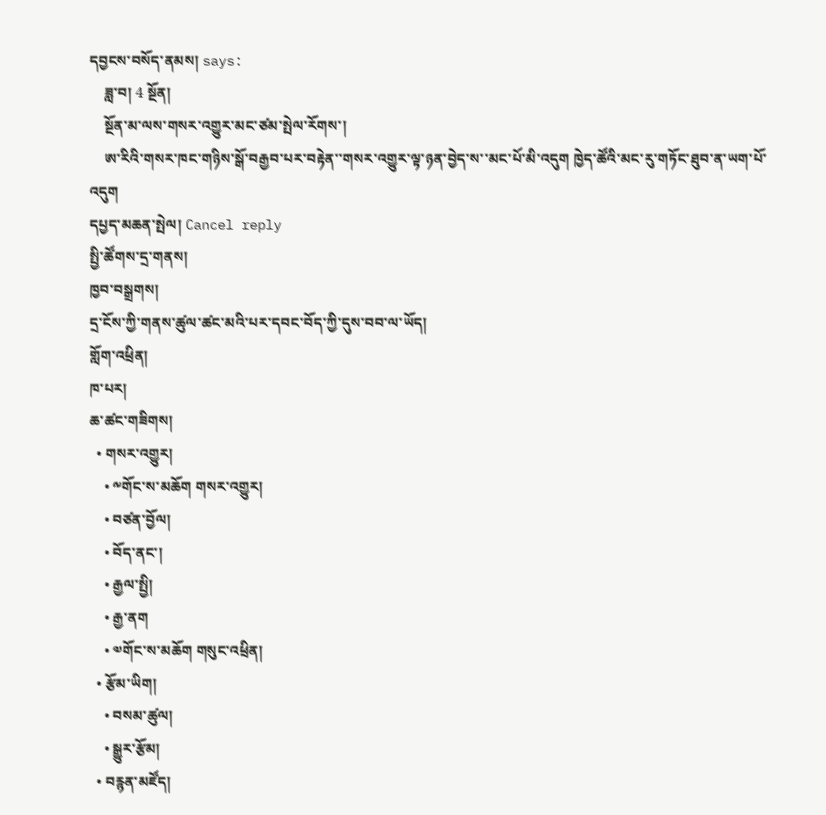དབྱངས་བསོད་ནམས། says:
    ཟླ་བ། 4 སྔོན།
    སྔོན་མ་ལས་གསར་འགྱུར་མང་ཙམ་སྤེལ་རོགས་།
    ཨ་རིའི་གསར་ཁང་གཉིས་སྒོ་བརྒྱབ་པར་བརྟེན་་གསར་འགྱུར་ལྟ་ཉན་བྱེད་ས་་མང་པོ་མི་འདུག ཁྱེད་ཚོའི་མང་རུ་གཏོང་ཐུབ་ན་ཡག་པོ་འདུག
དཔྱད་མཆན་སྤེལ། Cancel reply
སྤྱི་ཚོགས་དྲ་གནས།
ཁྱབ་བསྒྲགས།
དྲ་ངོས་ཀྱི་གནས་ཚུལ་ཚང་མའི་པར་དབང་བོད་ཀྱི་དུས་བབ་ལ་ཡོད།
གློག་འཕྲིན།
ཁ་པར།
ཆ་ཚང་གཟིགས།
  • གསར་འགྱུར།
    • ༸གོང་ས་མཆོག གསར་འགྱུར།
    • བཙན་བྱོལ།
    • བོད་ནང་།
    • རྒྱལ་སྤྱི།
    • རྒྱ་ནག
    • ༧གོང་ས་མཆོག གསུང་འཕྲིན།
  • རྩོམ་ཡིག།
    • བསམ་ཚུལ།
    • སྒྱུར་རྩོམ།
  • བརྙན་མཛོད།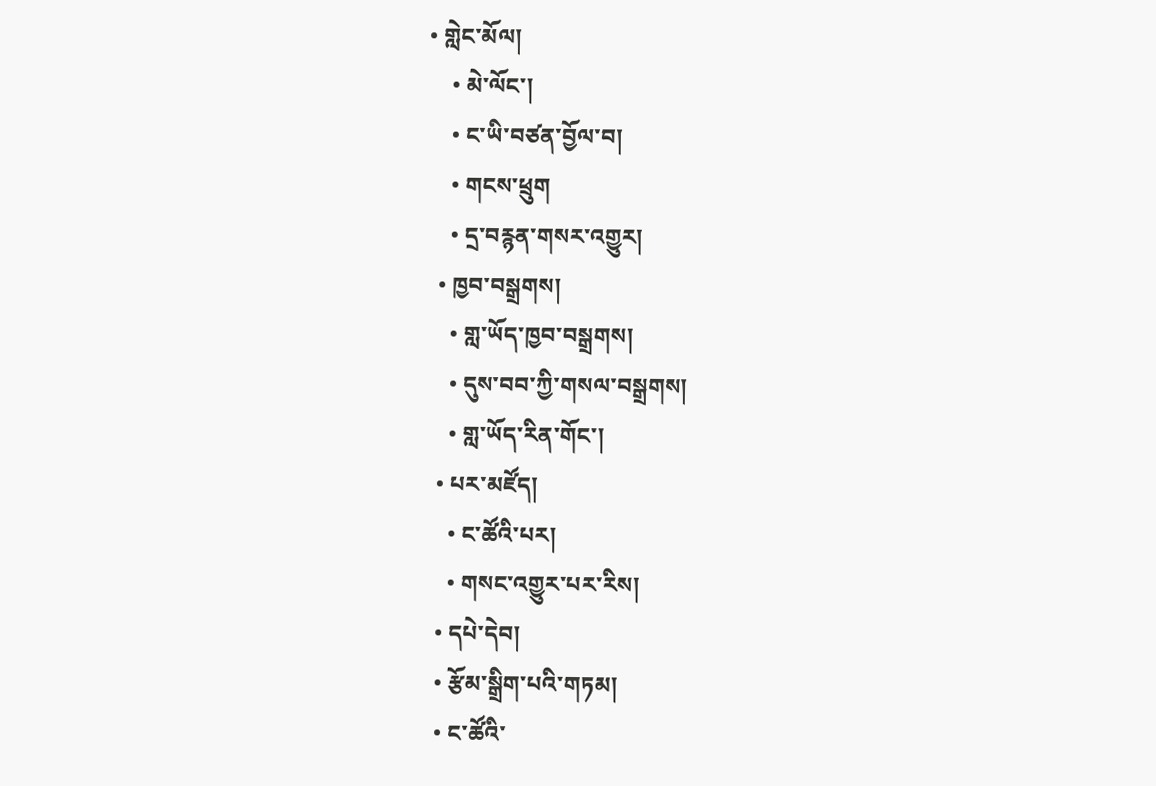• གླེང་མོལ།
    • མེ་ལོང་།
    • ང་ཡི་བཙན་བྱོལ་བ།
    • གངས་ཕྲུག
    • དྲ་བརྙན་གསར་འགྱུར།
  • ཁྱབ་བསྒྲགས།
    • གླ་ཡོད་ཁྱབ་བསྒྲགས།
    • དུས་བབ་ཀྱི་གསལ་བསྒྲགས།
    • གླ་ཡོད་རིན་གོང་།
  • པར་མཛོད།
    • ང་ཚོའི་པར།
    • གསང་འགྱུར་པར་རིས།
  • དཔེ་དེབ།
  • རྩོམ་སྒྲིག་པའི་གཏམ།
  • ང་ཚོའི་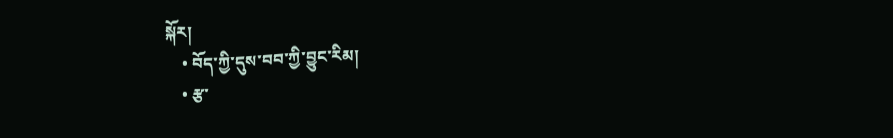སྐོར།
    • བོད་ཀྱི་དུས་བབ་ཀྱི་བྱུང་རིམ།
    • རྩ་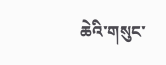ཆེའི་གསུང་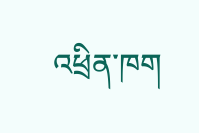འཕྲིན་ཁག